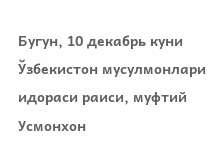Бугун, 10 декабрь куни Ўзбекистон мусулмонлари идораси раиси, муфтий Усмонхон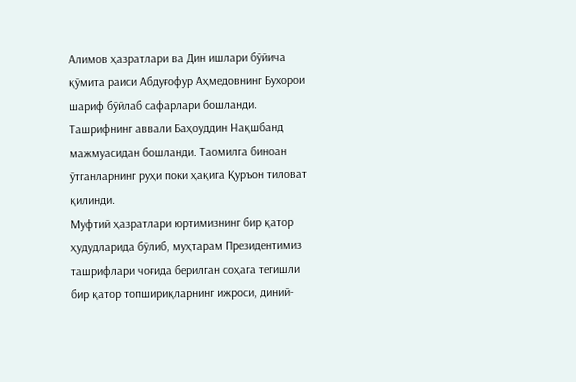Алимов ҳазратлари ва Дин ишлари бўйича қўмита раиси Абдуғофур Аҳмедовнинг Бухорои шариф бўйлаб сафарлари бошланди. Ташрифнинг аввали Баҳоуддин Нақшбанд мажмуасидан бошланди. Таомилга биноан ўтганларнинг руҳи поки ҳақига Қуръон тиловат қилинди.
Муфтий ҳазратлари юртимизнинг бир қатор ҳудудларида бўлиб, муҳтарам Президентимиз ташрифлари чоғида берилган соҳага тегишли бир қатор топшириқларнинг ижроси, диний-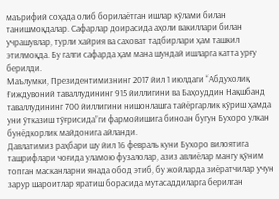маърифий соҳада олиб борилаётган ишлар кўлами билан танишмоқдалар. Сафарлар доирасида аҳоли вакиллари билан учрашувлар, турли хайрия ва саховат тадбирлари ҳам ташкил этилмоқда. Бу галги сафарда ҳам мана шундай ишларга катта урғу берилди.
Маълумки, Президентимизнинг 2017 йил 1 июлдаги “Абдухолиқ Ғиждувоний таваллудининг 915 йиллигини ва Баҳоуддин Нақшбанд таваллудининг 700 йиллигини нишонлашга тайёргарлик кўриш ҳамда уни ўтказиш тўғрисида”ги фармойишига биноан бугун Бухоро улкан бунёдкорлик майдонига айланди.
Давлатимиз раҳбари шу йил 16 февраль куни Бухоро вилоятига ташрифлари чоғида уламою фузалолар, азиз авлиёлар мангу қўним топган масканларни янада обод этиб, бу жойларда зиёратчилар учун зарур шароитлар яратиш борасида мутасаддиларга берилган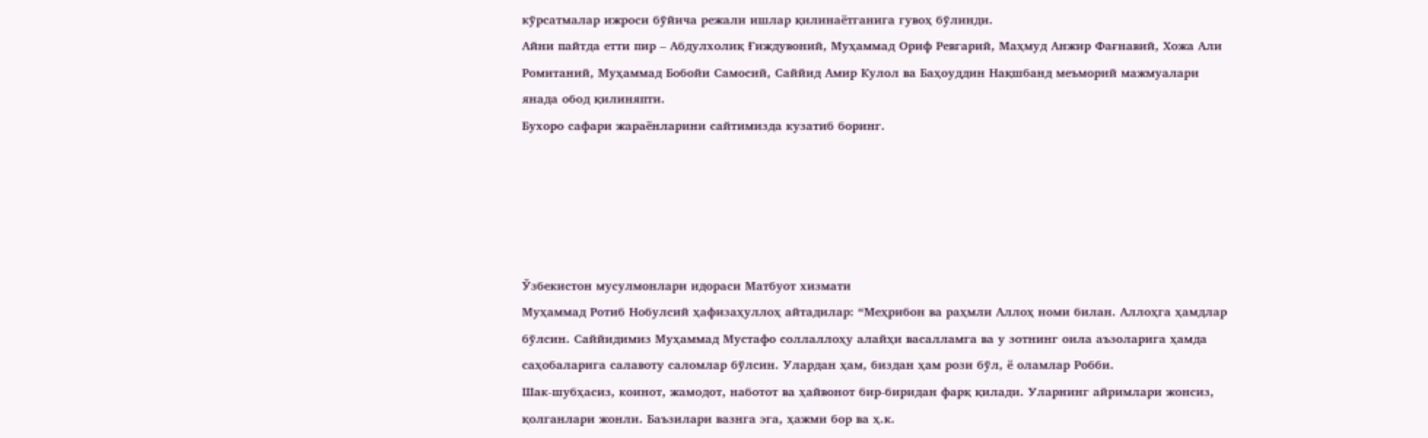кўрсатмалар ижроси бўйича режали ишлар қилинаётганига гувоҳ бўлинди.
Айни пайтда етти пир – Абдулхолиқ Ғиждувоний, Муҳаммад Ориф Ревгарий, Маҳмуд Анжир Фағнавий, Хожа Али Ромитаний, Муҳаммад Бобойи Самосий, Саййид Амир Кулол ва Баҳоуддин Нақшбанд меъморий мажмуалари янада обод қилиняпти.
Бухоро сафари жараёнларини сайтимизда кузатиб боринг.





Ўзбекистон мусулмонлари идораси Матбуот хизмати
Муҳаммад Ротиб Нобулсий ҳафизаҳуллоҳ айтадилар: “Меҳрибон ва раҳмли Аллоҳ номи билан. Аллоҳга ҳамдлар бўлсин. Саййидимиз Муҳаммад Мустафо соллаллоҳу алайҳи васалламга ва у зотнинг оила аъзоларига ҳамда саҳобаларига салавоту саломлар бўлсин. Улардан ҳам, биздан ҳам рози бўл, ё оламлар Робби.
Шак-шубҳасиз, коинот, жамодот, наботот ва ҳайвонот бир-биридан фарқ қилади. Уларнинг айримлари жонсиз, қолганлари жонли. Баъзилари вазнга эга, ҳажми бор ва ҳ.к.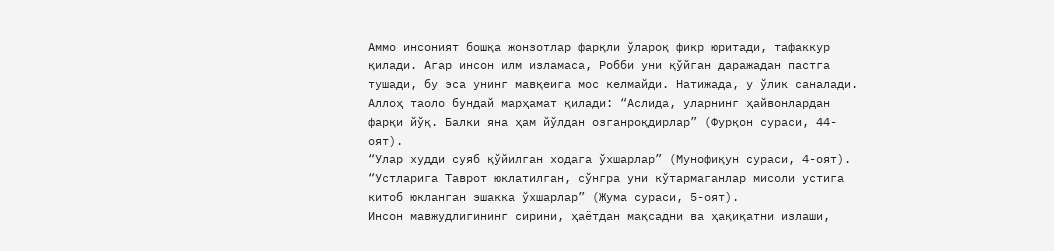Аммо инсоният бошқа жонзотлар фарқли ўлароқ фикр юритади, тафаккур қилади. Агар инсон илм изламаса, Робби уни қўйган даражадан пастга тушади, бу эса унинг мавқеига мос келмайди. Натижада, у ўлик саналади.
Аллоҳ таоло бундай марҳамат қилади: “Аслида, уларнинг ҳайвонлардан фарқи йўқ. Балки яна ҳам йўлдан озганроқдирлар” (Фурқон сураси, 44-оят).
“Улар худди суяб қўйилган ходага ўхшарлар” (Мунофиқун сураси, 4-оят).
“Устларига Таврот юклатилган, сўнгра уни кўтармаганлар мисоли устига китоб юкланган эшакка ўхшарлар” (Жума сураси, 5-оят).
Инсон мавжудлигининг сирини, ҳаётдан мақсадни ва ҳақиқатни излаши,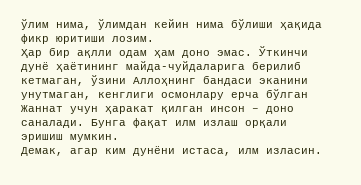ўлим нима, ўлимдан кейин нима бўлиши ҳақида фикр юритиши лозим.
Ҳар бир ақлли одам ҳам доно эмас. Ўткинчи дунё ҳаётининг майда-чуйдаларига берилиб кетмаган, ўзини Аллоҳнинг бандаси эканини унутмаган, кенглиги осмонлару ерча бўлган Жаннат учун ҳаракат қилган инсон – доно саналади. Бунга фақат илм излаш орқали эришиш мумкин.
Демак, агар ким дунёни истаса, илм изласин.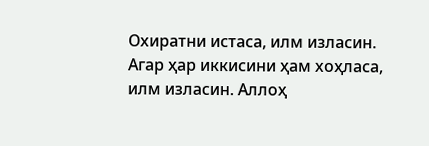Охиратни истаса, илм изласин. Агар ҳар иккисини ҳам хоҳласа, илм изласин. Аллоҳ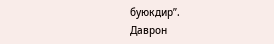буюкдир”.
Даврон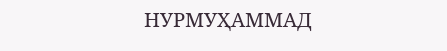НУРМУҲАММАД